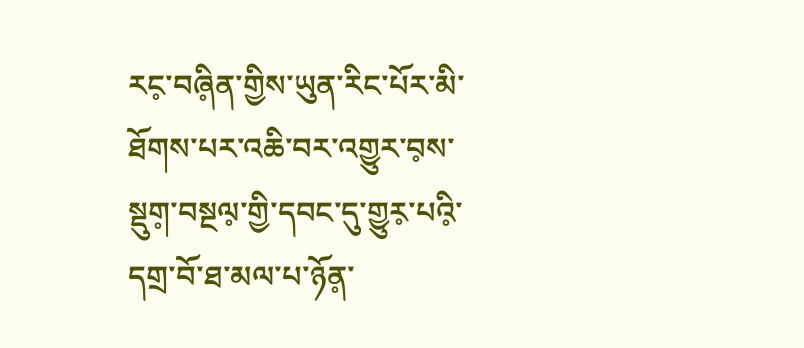རང༷་བཞི༷ན་གྱིས་ཡུན་རིང་པོར་མི་ཐོགས་པར་འཆི་བར་འགྱུར་བ༷ས་སྡུག༷་བསྔལ༷་གྱི་དབང་དུ་གྱུར༷་པའི༷་དགྲ་བོ་ཐ་མལ་པ་ཉོན༷་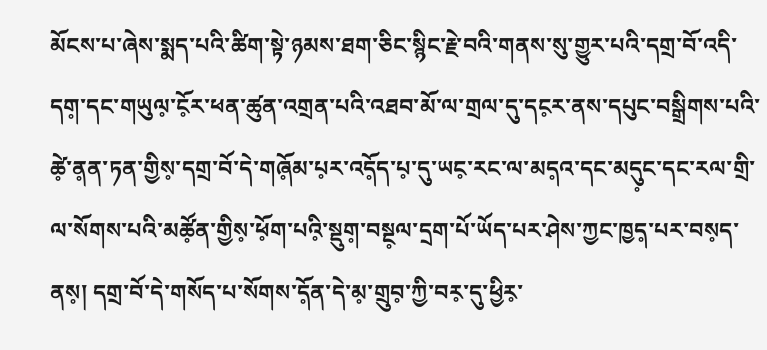མོངས་པ་ཞེས་སྨད་པའི་ཚིག་སྟེ་ཉམས་ཐག་ཅིང་སྙིང་རྗེ་བའི་གནས་སུ་གྱུར་པའི་དགྲ་བོ་འདི་དག༷་དང་གཡུལ༷་ངོ༷ར་ཕན་ཚུན་འགྲན་པའི་འཐབ་མོ་ལ་གྲལ་དུ་དང༷ར་ནས་དཔུང་བསྒྲིགས་པའི་ཚེ༷་ན༷ན་ཏན་གྱིས༷་དགྲ་བོ་དེ་གཞོ༷མ་པ༷ར་འདོ༷ད་པ༷་དུ་ཡང༷་རང་ལ་མད༷འ་དང་མདུ༷ང་དང་རལ་གྲི་ལ་སོགས་པའི་མཚོ༷ན་གྱིས༷་ཕོ༷ག་པའི༷་སྡུག༷་བསྔ༷ལ་དྲག་པོ་ཡོད་པར་ཤེས་ཀྱང་ཁྱད༷་པར་བས༷ད་ནས༷། དགྲ་བོ་དེ་གསོད་པ་སོགས་དོ༷ན་དེ་མ༷་གྲུབ༷་ཀྱི་བར༷་དུ་ཕྱིར༷་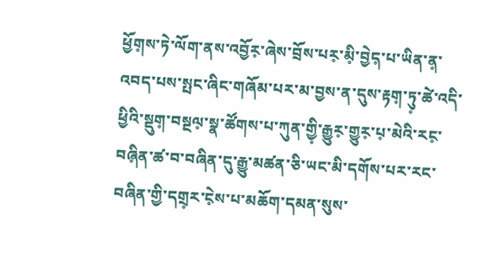ཕྱོག༷ས་ཏེ་ལོག་ནས་འབྱོར༷་ཞེས་བྲོས་པར༷་མི༷་བྱེད༷་པ་ཡིན་ན༷་འབད་པས་སྤང་ཞིང་གཞོམ་པར་མ་བྱས་ན་དུས་རྟག༷་ཏུ༷་ཚེ་འདི་ཕྱིའི་སྡུག༷་བསྔལ༷་སྣ་ཚོགས་པ་ཀུན་གྱི༷་རྒྱུར༷་གྱུར༷་པ༷་མེའི་རང༷་བཞི༷ན་ཚ་བ་བཞིན་དུ་རྒྱུ་མཚན་ཅི་ཡང་མི་དགོས་པར་རང་བཞིན་གྱི་དགྲ༷ར་ངེ༷ས་པ་མཆོག་དམན་སུས་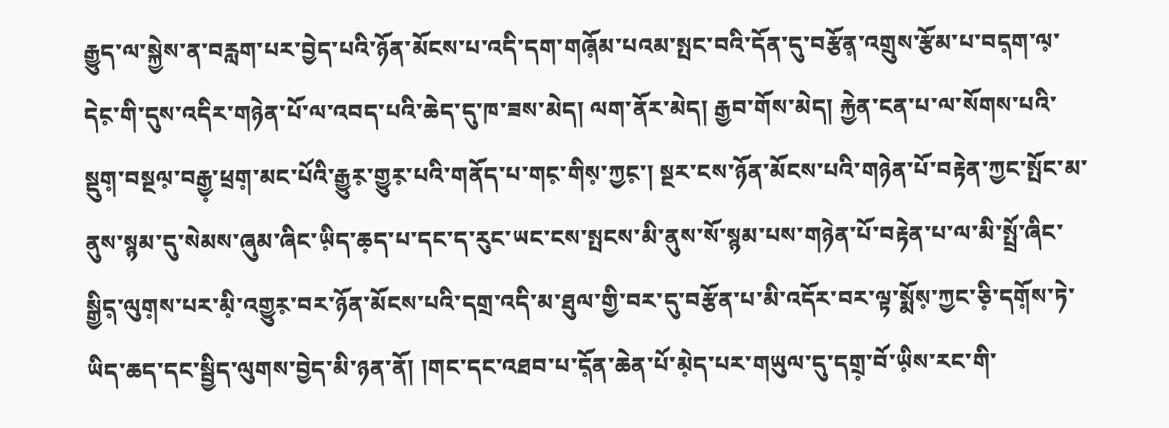རྒྱུད་ལ་སྐྱེས་ན་བརླག་པར་བྱེད་པའི་ཉོན་མོངས་པ་འདི་དག་གཞོ༷མ་པའམ་སྤང་བའི་དོན་དུ་བརྩོན༷་འགྲུས་རྩོམ་པ་བད༷ག་ལ༷་དེང༷་གི་དུས་འདིར་གཉེན་པོ་ལ་འབད་པའི་ཆེད་དུ་ཁ་ཟས་མེད། ལག་ནོར་མེད། རྒྱབ་གོས་མེད། རྐྱེན་ངན་པ་ལ་སོགས་པའི་སྡུག༷་བསྔལ༷་བརྒྱ༷་ཕྲག༷་མང་པོའི་རྒྱུར༷་གྱུར༷་པའི་གནོད་པ་གང༷་གིས༷་ཀྱང༷་། སྔར་ངས་ཉོན་མོངས་པའི་གཉེན་པོ་བརྟེན་ཀྱང་སྤོང་མ་ནུས་སྙམ་དུ་སེམས་ཞུམ་ཞིང་ཡི༷ད་ཆ༷ད་པ་དང་ད་རུང་ཡང་ངས་སྤངས་མི་ནུས་སོ་སྙམ་པས་གཉེན་པོ་བརྟེན་པ་ལ་མི་སྤྲོ་ཞིང་སྒྱིད༷་ལུག༷ས་པར་མི༷་འགྱུར༷་བར་ཉོན་མོངས་པའི་དགྲ་འདི་མ་ཐུལ་གྱི་བར་དུ་བརྩོན་པ་མི་འདོར་བར་ལྟ་སྨོས༷་ཀྱང་ཅི༷་དགོ༷ས་ཏེ་ཡིད་ཆད་དང་སྦྱིད་ལུགས་བྱེད་མི་ཉན་ནོ། །གང་དང་འཐབ་པ་དོ༷ན་ཆེན་པོ་མེ༷ད་པར་གཡུལ་དུ་དགྲ༷་བོ་ཡི༷ས་རང་གི་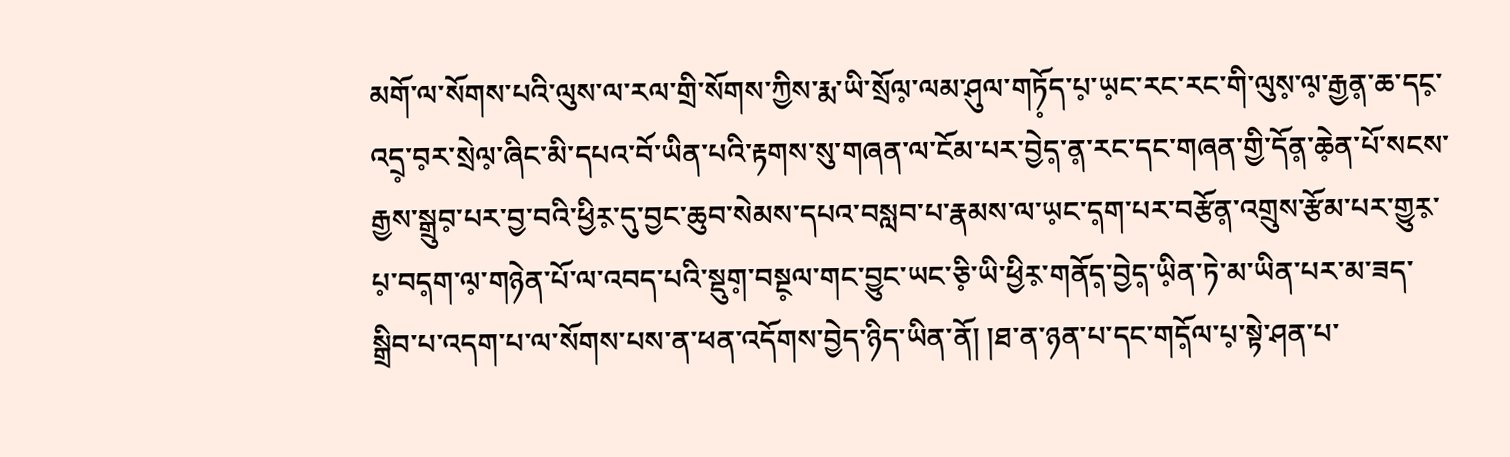མགོ་ལ་སོགས་པའི་ལུས་ལ་རལ་གྲི་སོགས་ཀྱིས་རྨ་ཡི་སྲོལ༷་ལམ་ཤུལ་གཏོ༷ད་པ༷་ཡ༷ང་རང་རང་གི་ལུས༷་ལ༷་རྒྱན༷་ཆ་དང༷་འདྲ༷་བ༷ར་སྲེལ༷་ཞིང་མི་དཔའ་བོ་ཡིན་པའི་རྟགས་སུ་གཞན་ལ་ངོམ་པར་བྱེད༷་ན༷་རང་དང་གཞན་གྱི་དོན༷་ཆེ༷ན་པོ་སངས་རྒྱས་སྒྲུབ༷་པར་བྱ་བའི་ཕྱིར༷་དུ་བྱང་ཆུབ་སེམས་དཔའ་བསླབ་པ་རྣམས་ལ་ཡ༷ང་ད༷ག་པར་བརྩོན༷་འགྲུས་རྩོམ་པར་གྱུར༷་པ༷་བད༷ག་ལ༷་གཉེན་པོ་ལ་འབད་པའི་སྡུག༷་བསྔ༷ལ་གང་བྱུང་ཡང་ཅི༷་ཡི་ཕྱིར༷་གནོད༷་བྱེད༷་ཡི༷ན་ཏེ་མ་ཡིན་པར་མ་ཟད་སྒྲིབ་པ་འདག་པ་ལ་སོགས་པས་ན་ཕན་འདོགས་བྱེད་ཉིད་ཡིན་ནོ། །ཐ་ན་ཉན་པ་དང་གདོ༷ལ་པ༷་སྟེ་ཤན་པ་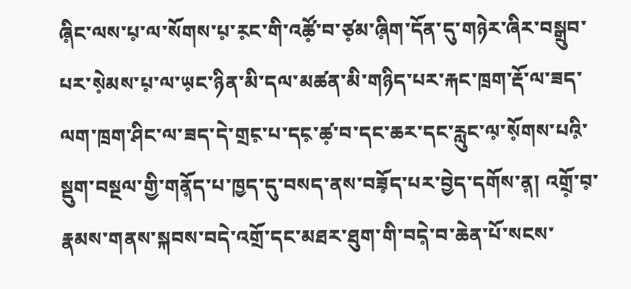ཞི༷ང་ལས་པ༷་ལ་སོགས་པ༷་ར༷ང་གི་འཚོ༷་བ་ཙ༷མ་ཞི༷ག་དོན་དུ་གཉེར་ཞིར་བསྒྲུབ་པར་སེ༷མས་པ༷་ལ་ཡ༷ང་ཉིན་མི་དལ་མཚན་མི་གཉིད་པར་རྐང་ཁྲག་རྡོ་ལ་ཟད་ལག་ཁྲག་ཤིང་ལ་ཟད་དེ་གྲང༷་པ་དང༷་ཚ༷་བ་དང་ཆར་དང་རླུང་ལ༷་སོ༷གས་པའི༷་སྡུག་བསྔལ་གྱི་གནོ༷ད་པ་ཁྱད་དུ་བསད་ནས་བཟོ༷ད་པར་བྱེད་དགོས་ན༷། འགྲོ༷་བ༷་རྣམས་གནས་སྐབས་བདེ་འགྲོ་དང་མཐར་ཐུག་གི་བདེ༷་བ་ཆེན་པོ་སངས་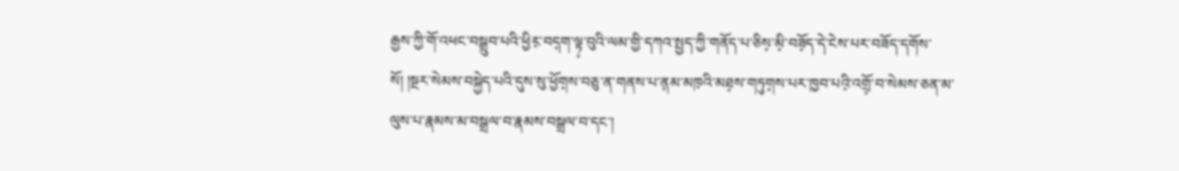རྒྱས་ཀྱི་གོ་འཕང་བསྒྲུབ་པའི་ཕྱིར༷་བད༷ག་ལྟ༷་བུའི་ལམ་གྱི་དཀའ་སྤྱད་ཀྱི་གནོད་པ་ཅིས༷་མི༷་བཟོ༷ད་དེ་ངེས་པར་བཟོད་དགོས་སོ། །སྔར་སེམས་བསྐྱེད་པའི་དུས་སུ་ཕྱོག༷ས་བཅུ་ན་གནས་པ་ན༷མ་མཁ༷འི་མཐ༷ས་གཏུག༷ས་པར་ཁྱབ་པའི༷་འགྲོ༷་བ་སེམས་ཅན་མ་ལུས་པ་རྣམས་མ་བསྒྲལ་བ་རྣམས་བསྒྲལ་བ་དང་།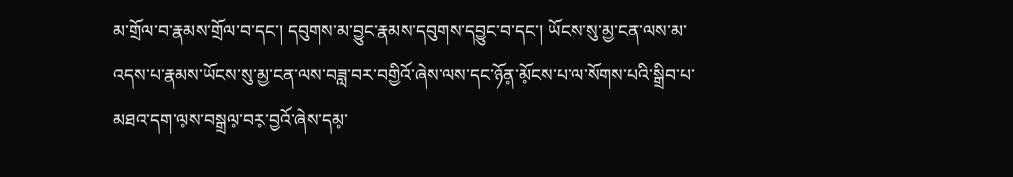མ་གྲོལ་བ་རྣམས་གྲོལ་བ་དང་། དབུགས་མ་བྱུང་རྣམས་དབུགས་དབྱུང་བ་དང་། ཡོངས་སུ་མྱ་ངན་ལས་མ་འདས་པ་རྣམས་ཡོངས་སུ་མྱ་ངན་ལས་བཟླ་བར་བགྱིའོ་ཞེས་ལས་དང་ཉོན༷་མོ༷ངས་པ་ལ་སོགས་པའི་སྒྲིབ་པ་མཐའ་དག་ལ༷ས་བསྒྲལ༷་བར༷་བྱའོ་ཞེས་དམ༷་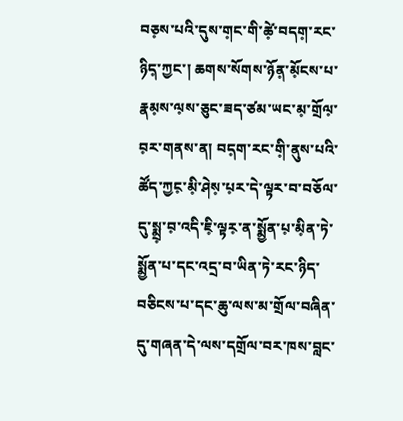བཅ༷ས་པའི་དུས་ག༷ང་གི་ཚེ༷་བདག༷་རང་ཉིད༷་ཀྱང་། ཆགས་སོགས་ཉོན༷་མོ༷ངས་པ་རྣམ༷ས་ལ༷ས་ཅུང་ཟད་ཙམ་ཡང་མ༷་གྲོལ༷་བ༷ར་གནས་ན། བད༷ག་རང་གི༷་ནུས་པའི་ཚོད་ཀྱང༷་མི༷་ཤེས༷་པ༷ར་དེ་ལྟར་བ་བཅོལ་དུ་སྨྲ༷་བ༷་འདི་ཇི༷་ལྟར༷་ན་སྨྱོན་པ༷་མི༷ན་ཏེ་སྨྱོན་པ་དང་འདྲ་བ་ཡིན་ཏེ་རང་ཉིད་བཅིངས་པ་དང་ཆུ་ལས་མ་གྲོལ་བཞིན་དུ་གཞན་དེ་ལས་དགྲོལ་བར་ཁས་བླང་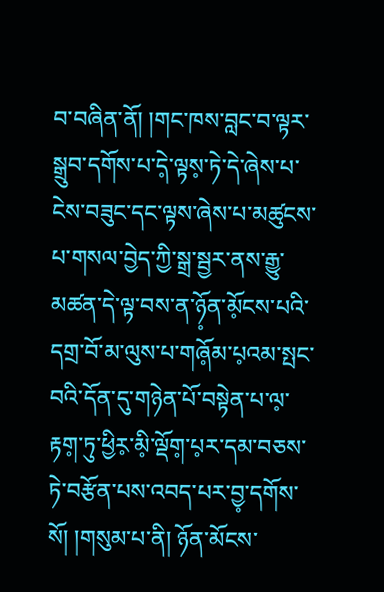བ་བཞིན་ནོ། །གང་ཁས་བླང་བ་ལྟར་སྒྲུབ་དགོས་པ་དེ༷་ལྟས༷་ཏེ་དེ་ཞེས་པ་ངེས་བཟུང་དང་ལྟས་ཞེས་པ་མཚུངས་པ་གསལ་བྱེད་ཀྱི་སྒྲ་སྦྱར་ནས་རྒྱུ་མཚན་དེ་ལྟ་བས་ན་ཉོ༷ན་མོ༷ངས་པའི་དགྲ་བོ་མ་ལུས་པ་གཞོ༷མ་པ༷འམ་སྤང་བའི་དོན་དུ་གཉེན་པོ་བསྟེན་པ་ལ༷་རྟག༷་ཏུ་ཕྱིར༷་མི༷་ལྡོག༷་པ༷ར་དམ་བཅས་ཏེ་བརྩོན་པས་འབད་པར་བྱ༷་དགོས་སོ། །གསུམ་པ་ནི། ཉོན་མོངས་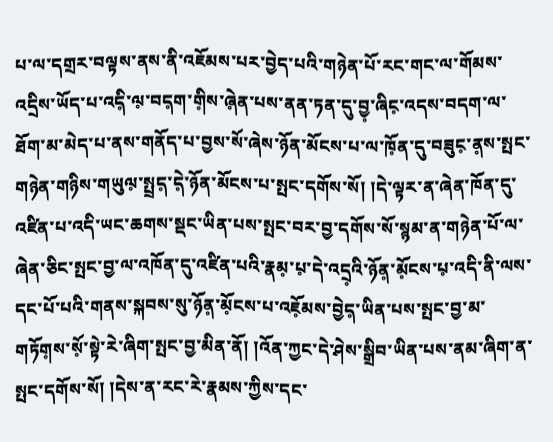པ་ལ་དགྲར་བལྟས་ནས་ནི་འཇོམས་པར་བྱེད་པའི་གཉེན་པོ་རང་གང་ལ་གོམས་འདྲིས་ཡོད་པ་འདི༷་ལ༷་བད༷ག་གི༷ས་ཞེ༷ན་པས་ནན་ཏན་དུ་བྱ༷་ཞིང༷་འདས་བདག་ལ་ཐོག་མ་མེད་པ་ནས་གནོད་པ་བྱས་སོ་ཞེས་ཉོན་མོངས་པ་ལ་ཁོ༷ན་དུ་བཟུང༷་ན༷ས་སྤང་གཉེན་གཉིས་གཡུལ༷་སྤྲད༷་དེ༷་ཉོན་མོངས་པ་སྤང་དགོས་སོ། །དེ་ལྟར་ན་ཞེན་ཁོན་དུ་འཛིན་པ་འདི་ཡང་ཆགས་སྡང་ཡིན་པས་སྤང་བར་བྱ་དགོས་སོ་སྙམ་ན་གཉེན་པོ་ལ་ཞེན་ཅིང་སྤང་བྱ་ལ་འཁོན་དུ་འཛིན་པའི་རྣམ༷་པ༷་དེ་འདྲ༷འི་ཉོན༷་མོ༷ངས་པ༷་འདི་ནི་ལས་དང་པོ་པའི་གནས་སྐབས་སུ་ཉོན༷་མོ༷ངས་པ་འཇོ༷མས་བྱེད༷་ཡིན་པས་སྤང་བྱ་མ་གཏོག༷ས་སོ༷་སྟེ་རེ་ཞིག་སྤང་བྱ་མིན་ནོ། །འོན་ཀྱང་དེ་ཤེས་སྒྲིབ་ཡིན་པས་ནམ་ཞིག་ན་སྤང་དགོས་སོ། །དེས་ན་རང་རེ་རྣམས་ཀྱིས་དང་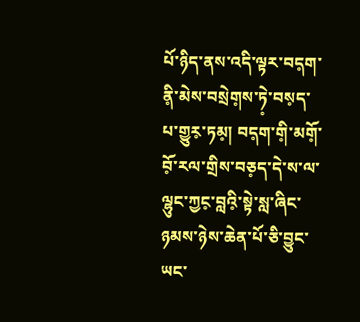པོ་ཉིད་ནས་འདི་ལྟར་བད༷ག་ནི༷་མེས་བསྲེག༷ས་ཏེ༷་བས༷ད་པ་གྱུར༷་ཏམ༷། བད༷ག་གི༷་མགོ༷་བོ༷་རལ་གྲིས་བཅ༷ད་དེ་ས་ལ་ལྷུང་ཀྱང༷་བླའི༷་སྟེ་སླ་ཞིང་ཉམས་ཉེས་ཆེན་པོ་ཅི་བྱུང་ཡང་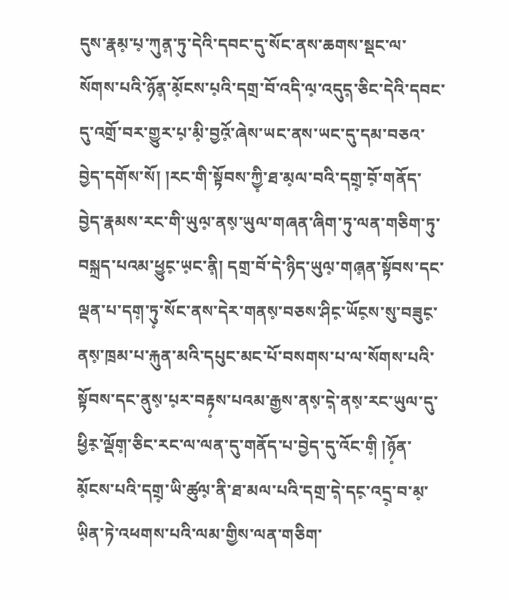དུས་རྣམ༷་པ༷་ཀུན༷་ཏུ་དེའི་དབང་དུ་སོང་ནས་ཆགས་སྡང་ལ་སོགས་པའི་ཉོན༷་མོ༷ངས་པ༷འི་དགྲ་བོ་འདི་ལ༷་འདུད༷་ཅིང་དེའི་དབང་དུ་འགྲོ་བར་གྱུར་པ༷་མི༷་བྱའོ༷་ཞེས་ཡང་ནས་ཡང་དུ་དམ་བཅའ་བྱེད་དགོས་སོ། །རང་གི་སྟོབས་ཀྱི༷་ཐ་མ༷ལ་བའི་དགྲ༷་བོ༷་གནོད་བྱེད་རྣམས་རང་གི་ཡུལ༷་ནས༷་ཡུལ་གཞན་ཞིག་ཏུ་ལན་གཅིག་ཏུ་བསྐྲད་པའམ་ཕྱུང༷་ཡ༷ང་ནི༷། དགྲ་བོ་དེ་ཉིད་ཡུལ༷་གཞ༷ན་སྟོབས་དང་ལྡན་པ་དག༷་ཏུ༷་སོང་ནས་དེར་གནས༷་བཅས་ཤིང༷་ཡོང༷ས་སུ་བཟུང༷་ནས༷་ཁྲམ་པ་རྐུན་མའི་དཔུང་མང་པོ་བསགས་པ་ལ་སོགས་པའི་སྟོབས་དང་ནུས༷་པ༷ར་བརྟ༷ས་པའམ་རྒྱས་ནས༷་དེ༷་ནས༷་རང་ཡུལ་དུ་ཕྱིར༷་ལྡོག༷་ཅིང་རང་ལ་ལན་དུ་གནོད་པ་བྱེད་དུ་འོང་གི༷ །ཉོ༷ན་མོ༷ངས་པའི་དགྲ༷་ཡི་ཚུལ༷་ནི་ཐ་མལ་པའི་དགྲ་དེ༷་དང༷་འདྲ༷་བ་མ༷་ཡི༷ན་ཏེ་འཕགས་པའི་ལམ་གྱིས་ལན་གཅིག་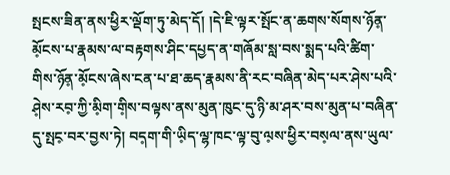སྤངས་ཟིན་ནས་ཕྱིར་ལྡོག་ཏུ་མེད་དོ། །དེ་ཇི་ལྟར་སྤོང་ན་ཆགས་སོགས་ཉོན༷་མོ༷ངས་པ་རྣམས་ལ་བརྟགས་ཤིང་དཔྱད་ན་གཞོམ་སླ་བས་སྨད་པའི་ཚིག་གིས་ཉོན༷་མོ༷ངས་ཞེས་ངན་པ་ཐ་ཆད་རྣམས་ནི་རང་བཞིན་མེད་པར་ཤེས་པའི་ཤེ༷ས་རབ༷་ཀྱི་མི༷ག་གི༷ས་བལྟས་ནས་མུན་ཁུང་དུ་ཉི་མ་ཤར་བས་མུན་པ་བཞིན་དུ་སྤང༷་བར་བྱས་ཏེ། བད༷ག་གི་ཡི༷ད་ལྷ་ཁང་ལྟ་བུ་ལ༷ས་ཕྱིར་བས༷ལ་ནས་ཡུལ་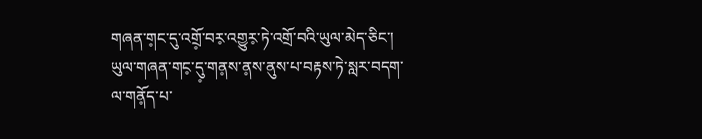གཞན་ག༷ང་དུ་འགྲོ༷་བར༷་འགྱུར༷་ཏེ་འགྲོ་བའི་ཡུལ་མེད་ཅིང་། ཡུལ་གཞན་གང༷་དུ༷་གན༷ས་ན༷ས་ནུས་པ་བརྟས་ཏེ་སླར་བདག་ལ་གནོ༷ད་པ་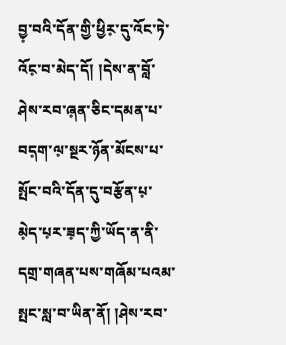བྱ༷་བའི་དོན་གྱི་ཕྱིར༷་དུ་འོང་ཏེ་འོང༷་བ་མེད་དོ། །དེས་ན་བློ་ཤེས་རབ་ཞ༷ན་ཅིང་དམན་པ་བད༷ག་ལ༷་སྔར་ཉོན་མོངས་པ་སྤོང་བའི་དོན་དུ་བརྩོན་པ༷་མེ༷ད་པ༷ར་ཟ༷ད་ཀྱི་ཡོད་ན་ནི་དགྲ་གཞན་པས་གཞོམ་པའམ་སྤང་སླ་བ་ཡིན་ནོ། །ཤེས་རབ་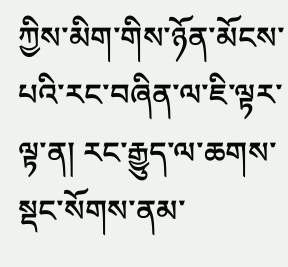ཀྱིས་མིག་གིས་ཉོན་མོངས་པའི་རང་བཞིན་ལ་ཇི་ལྟར་ལྟ་ན། རང་རྒྱུད་ལ་ཆགས་སྡང་སོགས་ནམ་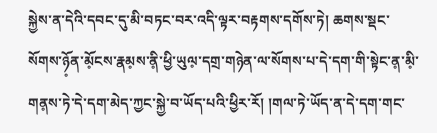སྐྱེས་ན་དེའི་དབང་དུ་མི་བཏང་བར་འདི་ལྟར་བརྟགས་དགོས་ཏེ། ཆགས་སྡང་སོགས་ཉོ༷ན་མོ༷ངས་རྣམ༷ས་ནི༷་ཕྱི་ཡུལ༷་དགྲ་གཉེན་ལ་སོགས་པ་དེ་དག་གི་སྟེང་ན༷་མི༷་གན༷ས་ཏེ་དེ་དག་མེད་ཀྱང་སྐྱེ་བ་ཡོད་པའི་ཕྱིར་རོ། །གལ་ཏེ་ཡོད་ན་དེ་དག་གང་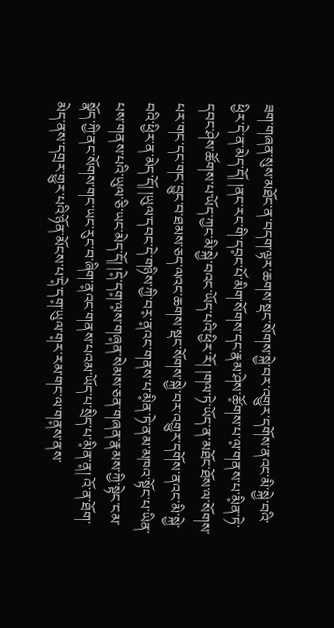ཟག་གཞན་སུས་མཐོང་ན་བདག་ལྟར་ཆགས་སྡང་སོགས་སྐྱེ་བར་འགྱུར་དགོས་ནའང་མི་སྐྱེ་བའི་ཕྱིར་དེ་ན་མེད་དོ། །ནང་རང་གི་དབ༷ང་པོ་མིག་སོགས་དང་རྣམ་ཤེས་ཚོ༷གས་པ་ལ༷་གནས་པ་མི༷ན་ཏེ་དབང་ཤེས་ཚོགས་པ་ཡོད་ཀྱང་མི་སྐྱེ་བའང་ཡོད་པའི་ཕྱིར་རོ། །གལ་ཏེ་ཡོད་ན་མཐོང་ཐོས་ལ་སོགས་པར་གང་དང་གང་བྱུང་བ་ཐམས་ཅད་ལའང་ཆགས་སྡང་སོགས་སྐྱེ་བར་འགྱུར་དགོས་ནའང་མི་སྐྱེ་བའི་ཕྱིར་ན་མེད་དོ། །ཡུལ་དབང་དེ་གཉིས་ཀྱི་བར༷་ན༷འང་གནས་པ་མི༷ན་ཏེ་ནམ་མཁའ་སྟོང་པ་ཡིན་པས་གནས་པའི་ཡུལ་ཅི་ཡང་མེད་དོ། །དེ༷་དག༷་ལ༷ས་གཞ༷ན་སེམས་ཅན་གཞན་རྣམས་ཀྱི་སྟེང་ངམ་སྣོད་ཀྱི་ནང་སོགས་གང་ཡང་རུང་བ་ཞིག་ན༷འང་གནས་པའམ་ཡོད་པ་སྲིད་པ་མི༷ན་ན༷། འོ་ན་ཐོག་མེད་ནས་དགྲར་གྱུར་པའི་ཉོན་མོངས་པ་དེ༷་དག༷་ཡུལ་ག༷ར་རམ་གང་ལ་གན༷ས་ནས་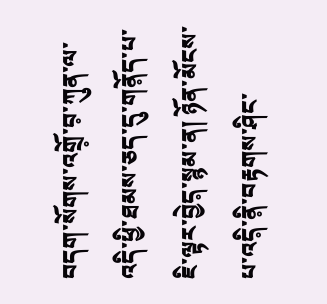བདག་སོགས་འགྲོ༷་བ༷་ཀུན་ལ་འདི་ཕྱི་ཐམས་ཅད་དུ་གནོ༷ད་པ་ཇི་ལྟར་བྱེད༷་སྙམ་ན། ཉོན་མོངས་པ་འདི༷་ནི༷་བརྟགས་ཤིང་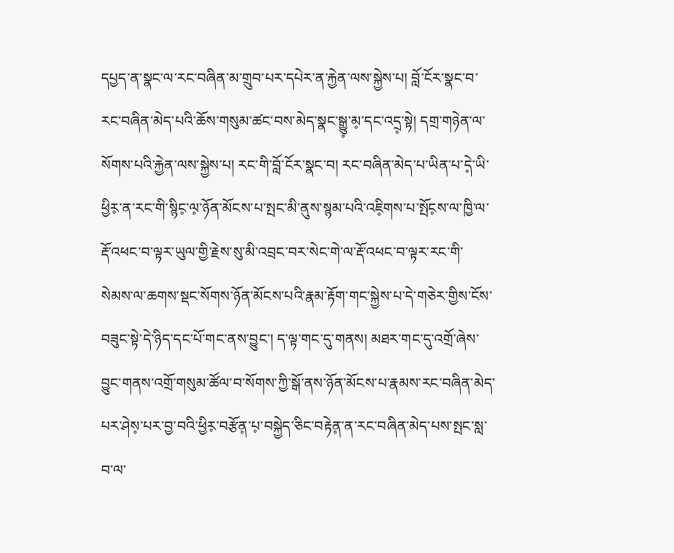དཔྱད་ན་སྣང་ལ་རང་བཞིན་མ་གྲུབ་པར་དཔེར་ན་རྐྱེན་ལས་སྐྱེས་པ། བློ་ངོར་སྣང་བ་རང་བཞིན་མེད་པའི་ཆོས་གསུམ་ཚང་བས་མེད་སྣང་སྒྱུ༷་མ༷་དང་འདྲ༷་སྟེ། དགྲ་གཉེན་ལ་སོགས་པའི་རྐྱེན་ལས་སྐྱེས་པ། རང་གི་བློ་ངོར་སྣང་བ། རང་བཞིན་མེད་པ་ཡིན་པ་དེ༷་ཡི་ཕྱིར༷་ན་རང་གི་སྙིང༷་ལ༷་ཉོན་མོངས་པ་སྤང་མི་ནུས་སྙམ་པའི་འཇི༷གས་པ་སྤོང༷ས་ལ་ཁྱི་ལ་རྡོ་འཕང་བ་ལྟར་ཡུལ་གྱི་རྗེས་སུ་མི་འབྲང་བར་སེང་གེ་ལ་རྡོ་འཕང་བ་ལྟར་རང་གི་སེམས་ལ་ཆགས་སྡང་སོགས་ཉོན་མོངས་པའི་རྣམ་རྟོག་གང་སྐྱེས་པ་དེ་གཅེར་གྱིས་ངོས་བཟུང་སྟེ་དེ་ཉིད་དང་པོ་གང་ནས་བྱུང་། ད་ལྟ་གང་དུ་གནས། མཐར་གང་དུ་འགྲོ་ཞེས་བྱུང་གནས་འགྲོ་གསུམ་ཚོལ་བ་སོགས་ཀྱི་སྒོ་ནས་ཉོན་མོངས་པ་རྣམས་རང་བཞིན་མེད་པར་ཤེས༷་པར་བྱ་བའི་ཕྱིར༷་བརྩོན༷་པ༷་བསྐྱེད་ཅིང་བརྟེན༷་ན་རང་བཞིན་མེད་པས་སྤང་སླ་བ་ལ་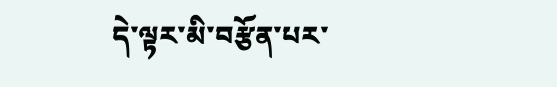དེ་ལྟར་མི་བརྩོན་པར་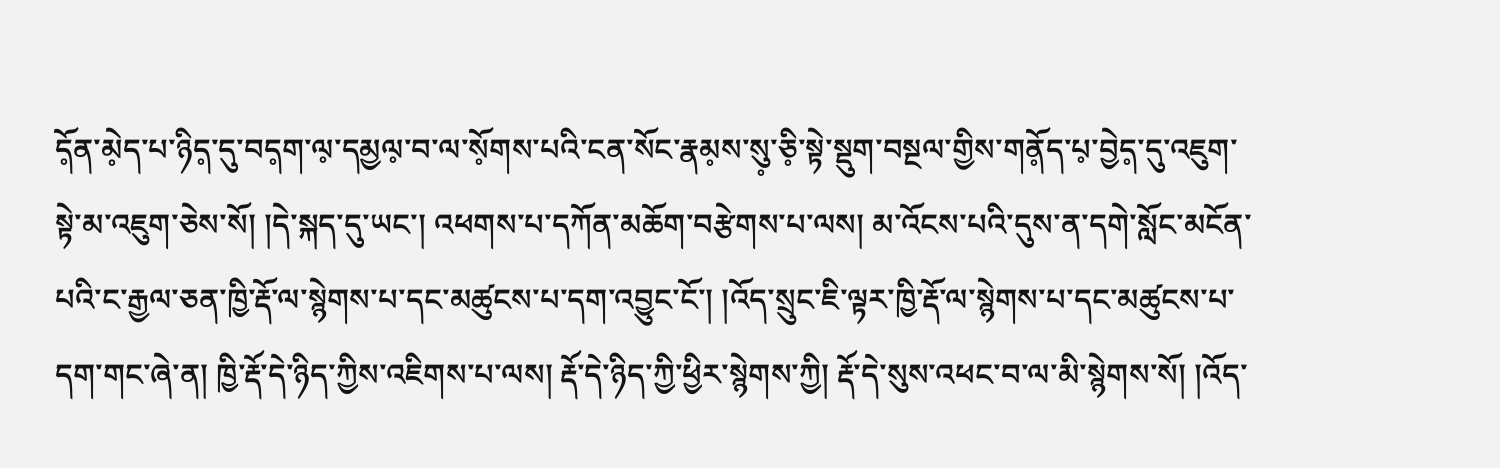དོ༷ན་མེ༷ད་པ་ཉིད༷་དུ་བད༷ག་ལ༷་དམྱལ༷་བ་ལ་སོ༷གས་པའི་ངན་སོང་རྣམ༷ས་སུ༷་ཅི༷་སྟེ་སྡུག་བསྔལ་གྱིས་གནོ༷ད་པ༷་བྱེད༷་དུ་འཇུག་སྟེ་མ་འཇུག་ཅེས་སོ། །དེ་སྐད་དུ་ཡང་། འཕགས་པ་དཀོན་མཆོག་བརྩེགས་པ་ལས། མ་འོངས་པའི་དུས་ན་དགེ་སློང་མངོན་པའི་ང་རྒྱལ་ཅན་ཁྱི་རྡོ་ལ་སྙེགས་པ་དང་མཚུངས་པ་དག་འབྱུང་ངོ་། །འོད་སྲུང་ཇི་ལྟར་ཁྱི་རྡོ་ལ་སྙེགས་པ་དང་མཚུངས་པ་དག་གང་ཞེ་ན། ཁྱི་རྡོ་དེ་ཉིད་ཀྱིས་འཇིགས་པ་ལས། རྡོ་དེ་ཉིད་ཀྱི་ཕྱིར་སྙེགས་ཀྱི། རྡོ་དེ་སུས་འཕང་བ་ལ་མི་སྙེགས་སོ། །འོད་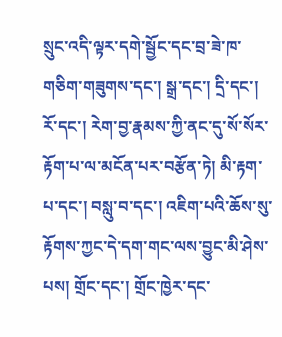སྲུང་འདི་ལྟར་དགེ་སྦྱོང་དང་བྲ་ཟེ་ཁ་གཅིག་གཟུགས་དང་། སྒྲ་དང་། དྲི་དང་། རོ་དང་། རེག་བྱ་རྣམས་ཀྱི་ནང་དུ་སོ་སོར་རྟོག་པ་ལ་མངོན་པར་བརྩོན་ཏེ། མི་རྟག་པ་དང་། བསླུ་བ་དང་། འཇིག་པའི་ཆོས་སུ་རྟོགས་ཀྱང་དེ་དག་གང་ལས་བྱུང་མི་ཤེས་པས། གྲོང་དང་། གྲོང་ཁྱེར་དང་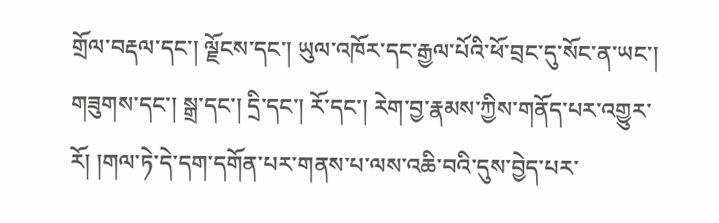གྲོལ་བརྡལ་དང་། ལྗོངས་དང་། ཡུལ་འཁོར་དང་རྒྱལ་པོའི་ཕོ་བྲང་དུ་སོང་ན་ཡང་། གཟུགས་དང་། སྒྲ་དང་། དྲི་དང་། རོ་དང་། རེག་བྱ་རྣམས་ཀྱིས་གནོད་པར་འགྱུར་རོ། །གལ་ཏེ་དེ་དག་དགོན་པར་གནས་པ་ལས་འཆི་བའི་དུས་བྱེད་པར་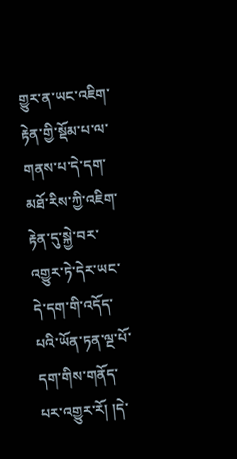གྱུར་ན་ཡང་འཇིག་རྟེན་གྱི་སྡོམ་པ་ལ་གནས་པ་དེ་དག་མཐོ་རིས་ཀྱི་འཇིག་རྟེན་དུ་སྐྱེ་བར་འགྱུར་ཏེ་དེར་ཡང་དེ་དག་གི་འདོད་པའི་ཡོན་ཏན་ལྔ་པོ་དག་གིས་གནོད་པར་འགྱུར་རོ། །དེ་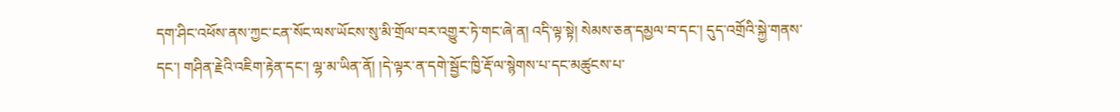དག་ཤིང་འཕོས་ནས་ཀྱང་ངན་སོང་ལས་ཡོངས་སུ་མི་གྲོལ་བར་འགྱུར་ཏེ་གང་ཞེ་ན། འདི་ལྟ་སྟེ། སེམས་ཅན་དམྱལ་བ་དང་། དུད་འགྲོའི་སྐྱེ་གནས་དང་། གཤིན་རྗེའི་འཇིག་རྟེན་དང་། ལྷ་མ་ཡིན་ནོ། །དེ་ལྟར་ན་དགེ་སྦྱོང་ཁྱི་རྡོ་ལ་སྙེགས་པ་དང་མཚུངས་པ་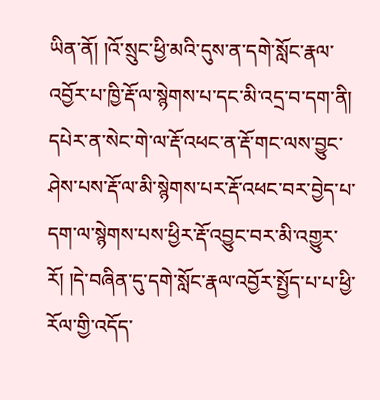ཡིན་ནོ། །འོ་སྲུང་ཕྱི་མའི་དུས་ན་དགེ་སློང་རྣལ་འབྱོར་པ་ཁྱི་རྡོ་ལ་སྙེགས་པ་དང་མི་འདྲ་བ་དག་ནི། དཔེར་ན་སེང་གེ་ལ་རྡོ་འཕང་ན་རྡོ་གང་ལས་བྱུང་ཤེས་པས་རྡོ་ལ་མི་སྙེགས་པར་རྡོ་འཕང་བར་བྱེད་པ་དག་ལ་སྙེགས་པས་ཕྱིར་རྡོ་འབྱུང་བར་མི་འགྱུར་རོ། །དེ་བཞིན་དུ་དགེ་སློང་རྣལ་འབྱོར་སྤྱོད་པ་པ་ཕྱི་རོལ་གྱི་འདོད་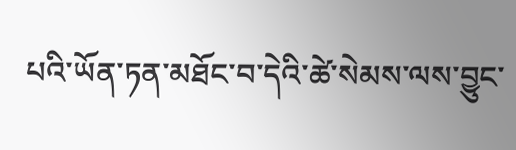པའི་ཡོན་ཏན་མཐོང་བ་དེའི་ཚེ་སེམས་ལས་བྱུང་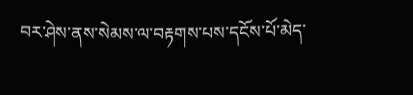བར་ཤེས་ནས་སེམས་ལ་བརྟགས་པས་དངོས་པོ་མེད་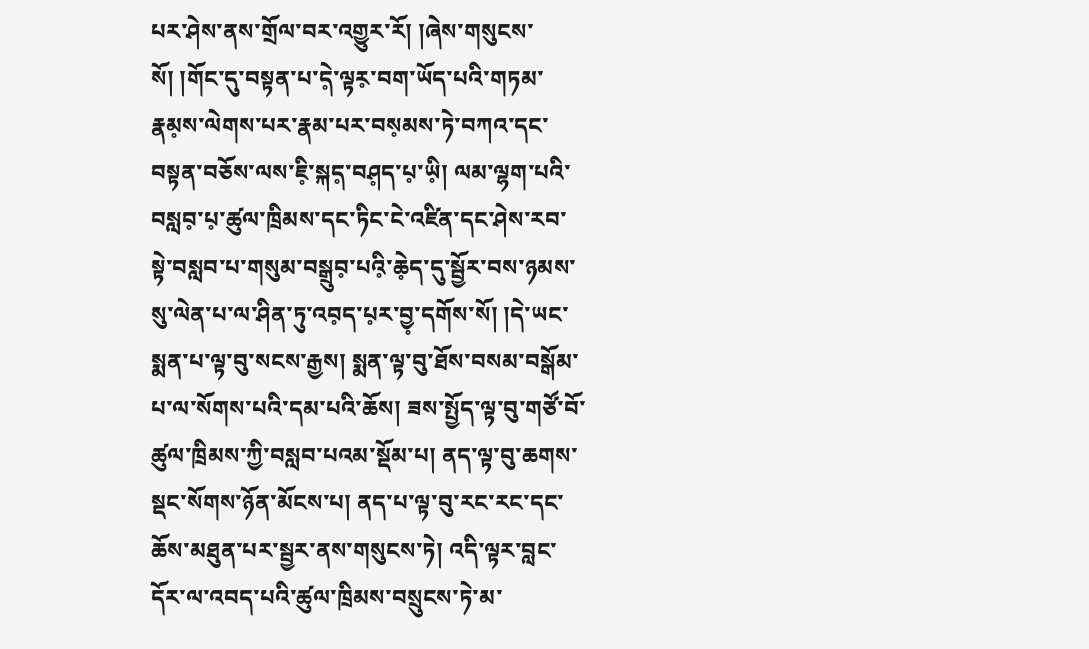པར་ཤེས་ནས་གྲོལ་བར་འགྱུར་རོ། །ཞེས་གསུངས་སོ། །གོང་དུ་བསྟན་པ་དེ༷་ལྟར༷་བག་ཡོད་པའི་གཏམ་རྣམ༷ས་ལེགས་པར་རྣམ་པར་བས༷མས་ཏེ་བཀའ་དང་བསྟན་བཅོས་ལས་ཇི༷་སྐད༷་བཤ༷ད་པ༷་ཡི༷། ལམ་ལྷག་པའི་བསླབ༷་པ༷་ཚུལ་ཁྲིམས་དང་ཏིང་ངེ་འཛིན་དང་ཤེས་རབ་སྟེ་བསླབ་པ་གསུམ་བསྒྲུབ༷་པའི༷་ཆེ༷ད་དུ་སྦྱོར་བས་ཉམས་སུ་ལེན་པ་ལ་ཤིན་ཏུ་འབ༷ད་པ༷ར་བྱ༷་དགོས་སོ། །དེ་ཡང་སྨན་པ་ལྟ་བུ་སངས་རྒྱས། སྨན་ལྟ་བུ་ཐོས་བསམ་བསྒོམ་པ་ལ་སོགས་པའི་དམ་པའི་ཆོས། ཟས་སྤྱོད་ལྟ་བུ་གཙོ་བོ་ཚུལ་ཁྲིམས་ཀྱི་བསླབ་པའམ་སྡོམ་པ། ནད་ལྟ་བུ་ཆགས་སྡང་སོགས་ཉོན་མོངས་པ། ནད་པ་ལྟ་བུ་རང་རང་དང་ཆོས་མཐུན་པར་སྦྱར་ནས་གསུངས་ཏེ། འདི་ལྟར་བླང་དོར་ལ་འབད་པའི་ཚུལ་ཁྲིམས་བསྲུངས་ཏེ་མ་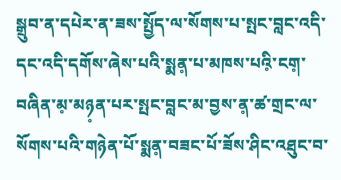སྒྲུབ་ན་དཔེར་ན་ཟས་སྤྱོད་ལ་སོགས་པ་སྤང་བླང་འདི་དང་འདི་དགོས་ཞེས་པའི་སྨན༷་པ་མཁས་པའི༷་ངག༷་བཞིན་མ༷་མཉ༷ན་པར་སྤང་བླང་མ་བྱས་ན༷་ཚ་གྲང་ལ་སོགས་པའི་གཉེན་པོ་སྨན༷་བཟང་པོ་ཟོས་ཤིང་འཐུང་བ་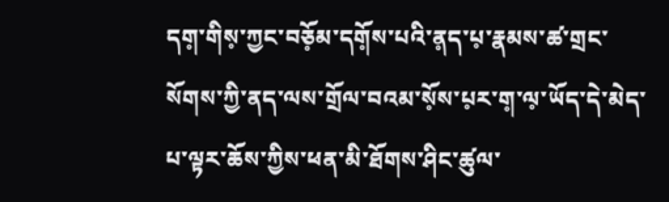དག༷་གིས༷་ཀྱང་བཅོ༷མ་དགོ༷ས་པའི་ན༷ད་པ༷་རྣམས་ཚ་གྲང་སོགས་ཀྱི་ནད་ལས་གྲོལ་བའམ་སོ༷ས་པ༷ར་ག༷་ལ༷་ཡོད་དེ་མེད་པ་ལྟར་ཆོས་ཀྱིས་ཕན་མི་ཐོགས་ཤིང་ཚུལ་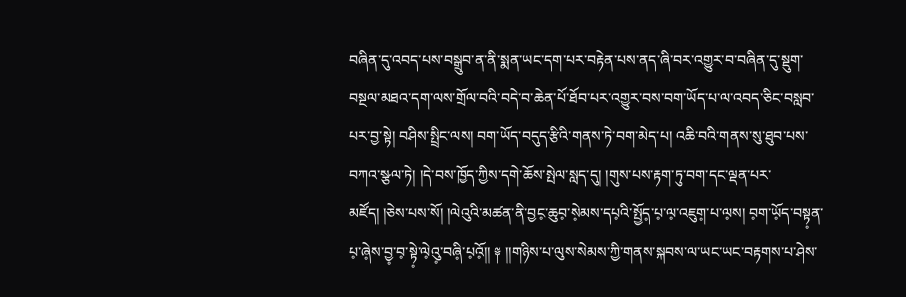བཞིན་དུ་འབད་པས་བསྒྲུབ་ན་ནི་སྨན་ཡང་དག་པར་བརྟེན་པས་ནད་ཞི་བར་འགྱུར་བ་བཞིན་དུ་སྡུག་བསྔལ་མཐའ་དག་ལས་གྲོལ་བའི་བདེ་བ་ཆེན་པོ་ཐོབ་པར་འགྱུར་བས་བག་ཡོད་པ་ལ་འབད་ཅིང་བསླབ་པར་བྱ་སྟེ། བཤིས་སྤྲིང་ལས། བག་ཡོད་བདུད་རྩིའི་གནས་ཏེ་བག་མེད་པ། འཆི་བའི་གནས་སུ་ཐུབ་པས་བཀའ་སྩལ་ཏེ། །དེ་བས་ཁྱོད་ཀྱིས་དགེ་ཆོས་སྤེལ་སླད་དུ། །གུས་པས་རྟག་ཏུ་བག་དང་ལྡན་པར་མཛོད། །ཅེས་པས་སོ། །ལེའུའི་མཚན་ནི་བྱང༷་ཆུབ༷་སེ༷མས་དཔ༷འི་སྤྱོད༷་པ༷་ལ༷་འཇུག༷་པ་ལ༷ས། བ༷ག་ཡོ༷ད་བསྟ༷ན་པ༷་ཞེ༷ས་བྱ༷་བ༷་སྟེ༷་ལེ༷འུ༷་བཞི༷་པ༷འོ༷།། ༈ །།གཉིས་པ་ལུས་སེམས་ཀྱི་གནས་སྐབས་ལ་ཡང་ཡང་བརྟགས་པ་ཤེས་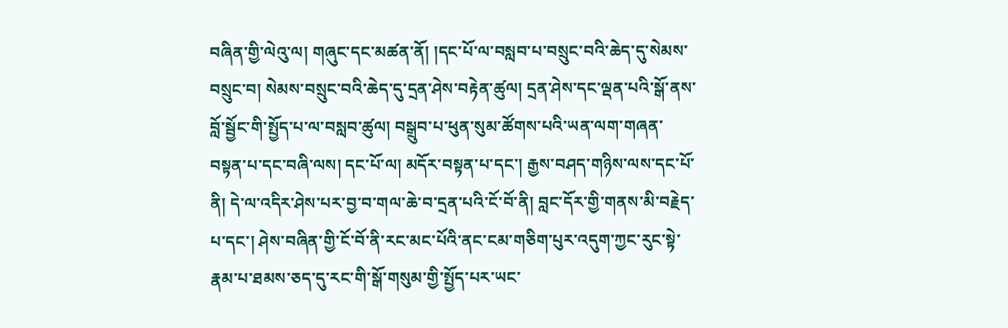བཞིན་གྱི་ལེའུ་ལ། གཞུང་དང་མཚན་ནོ། །དང་པོ་ལ་བསླབ་པ་བསྲུང་བའི་ཆེད་དུ་སེམས་བསྲུང་བ། སེམས་བསྲུང་བའི་ཆེད་དུ་དྲན་ཤེས་བརྟེན་ཚུལ། དྲན་ཤེས་དང་ལྡན་པའི་སྒོ་ནས་བློ་སྦྱོང་གི་སྤྱོད་པ་ལ་བསླབ་ཚུལ། བསྒྲུབ་པ་ཕུན་སུམ་ཚོགས་པའི་ཡན་ལག་གཞན་བསྟན་པ་དང་བཞི་ལས། དང་པོ་ལ། མདོར་བསྟན་པ་དང་། རྒྱས་བཤད་གཉིས་ལས་དང་པོ་ནི། དེ་ལ་འདིར་ཤེས་པར་བྱ་བ་གལ་ཆེ་བ་དྲན་པའི་ངོ་བོ་ནི། བླང་དོར་གྱི་གནས་མི་བརྗེད་པ་དང་། ཤེས་བཞིན་གྱི་ངོ་བོ་ནི་རང་མང་པོའི་ནང་ངམ་གཅིག་པུར་འདུག་ཀྱང་རུང་སྟེ་རྣམ་པ་ཐམས་ཅད་དུ་རང་གི་སྒོ་གསུམ་གྱི་སྤྱོད་པར་ཡང་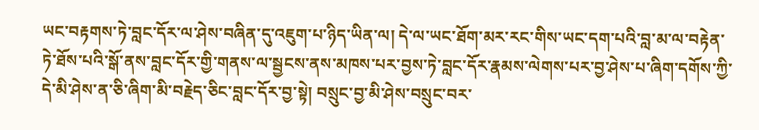ཡང་བརྟགས་ཏེ་བླང་དོར་ལ་ཤེས་བཞིན་དུ་འཇུག་པ་ཉིད་ཡིན་ལ། དེ་ལ་ཡང་ཐོག་མར་རང་གིས་ཡང་དག་པའི་བླ་མ་ལ་བརྟེན་ཏེ་ཐོས་པའི་སྒོ་ནས་བླང་དོར་གྱི་གནས་ལ་སྦྱངས་ནས་མཁས་པར་བྱས་ཏེ་བླང་དོར་རྣམས་ལེགས་པར་བྱ་ཤེས་པ་ཞིག་དགོས་ཀྱི་དེ་མི་ཤེས་ན་ཅི་ཞིག་མི་བརྗེད་ཅིང་བླང་དོར་བྱ་སྟེ། བསྲུང་བྱ་མི་ཤེས་བསྲུང་བར་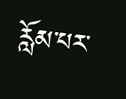རློམ་པར་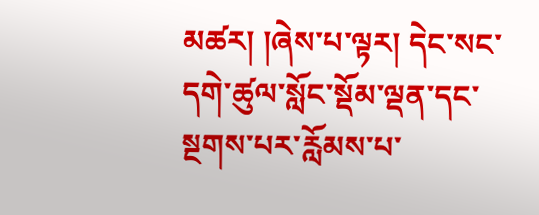མཚར། །ཞེས་པ་ལྟར། དེང་སང་དགེ་ཚུལ་སློང་སྡོམ་ལྡན་དང་སྔགས་པར་རློམས་པ་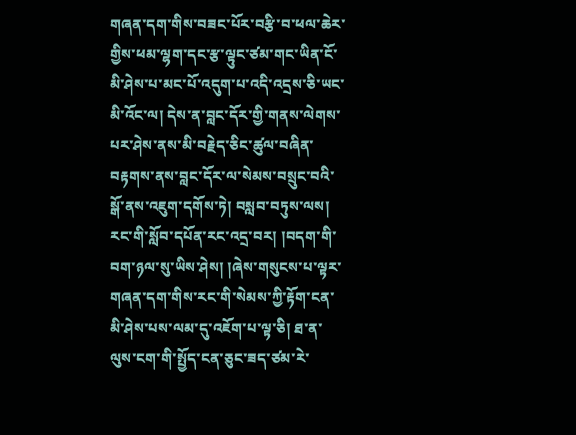གཞན་དག་གིས་བཟང་པོར་བརྩི་བ་ཕལ་ཆེར་གྱིས་ཕམ་ལྷག་དང་རྩ་ལྟུང་ཙམ་གང་ཡིན་ངོ་མི་ཤེས་པ་མང་པོ་འདུག་པ་འདི་འདྲས་ཅི་ཡང་མི་འོང་ལ། དེས་ན་བླང་དོར་གྱི་གནས་ལེགས་པར་ཤེས་ནས་མི་བརྗེད་ཅིང་ཚུལ་བཞིན་བརྟགས་ནས་བླང་དོར་ལ་སེམས་བསྲུང་བའི་སྒོ་ནས་འཇུག་དགོས་ཏེ། བསླབ་བཏུས་ལས། རང་གི་སློབ་དཔོན་རང་འདྲ་བར། །བདག་གི་བག་ཉལ་སུ་ཡིས་ཤེས། །ཞེས་གསུངས་པ་ལྟར་གཞན་དག་གིས་རང་གི་སེམས་ཀྱི་རྟོག་ངན་མི་ཤེས་པས་ལམ་དུ་འཇོག་པ་ལྟ་ཅི། ཐ་ན་ལུས་ངག་གི་སྤྱོད་ངན་ཅུང་ཟད་ཙམ་རེ་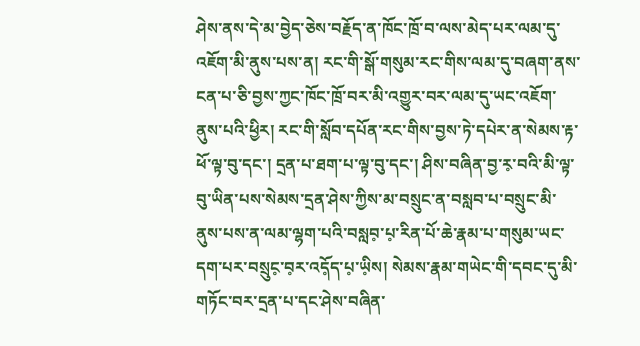ཤེས་ནས་དེ་མ་བྱེད་ཅེས་བརྗོད་ན་ཁོང་ཁྲོ་བ་ལས་མེད་པར་ལམ་དུ་འཇོག་མི་ནུས་པས་ན། རང་གི་སྒོ་གསུམ་རང་གིས་ལམ་དུ་བཞག་ནས་ངན་པ་ཅི་བྱས་ཀྱང་ཁོང་ཁྲོ་བར་མི་འགྱུར་བར་ལམ་དུ་ཡང་འཇོག་ནུས་པའི་ཕྱིར། རང་གི་སློབ་དཔོན་རང་གིས་བྱས་ཏེ་དཔེར་ན་སེམས་རྟ་ཕོ་ལྟ་བུ་དང་། དྲན་པ་ཐག་པ་ལྟ་བུ་དང་། ཤིས་བཞིན་བྱ་ར༷་བའི་མི་ལྟ་བུ་ཡིན་པས་སེམས་དྲན་ཤེས་ཀྱིས་མ་བསྲུང་ན་བསླབ་པ་བསྲུང་མི་ནུས་པས་ན་ལམ་ལྷག་པའི་བསླབ༷་པ༷་རིན་པོ་ཆེ་རྣམ་པ་གསུམ་ཡང་དག་པར་བསྲུང༷་བ༷ར་འདོ༷ད་པ༷་ཡི༷ས། སེམས་རྣམ་གཡེང་གི་དབང་དུ་མི་གཏོང་བར་དྲན་པ་དང་ཤེས་བཞིན་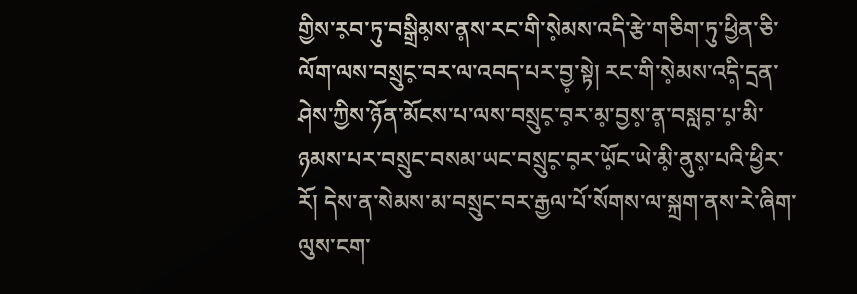གྱིས་ར༷བ་ཏུ་བསྒྲིམ༷ས་ན༷ས་རང་གི་སེ༷མས་འདི་རྩེ་གཅིག་ཏུ་ཕྱིན་ཅི་ལོག་ལས་བསྲུང༷་བར་ལ་འབད་པར་བྱ༷་སྟེ། རང་གི་སེ༷མས་འདི༷་དྲན་ཤེས་ཀྱིས་ཉོན་མོངས་པ་ལས་བསྲུང༷་བ༷ར་མ༷་བྱས༷་ན༷་བསླབ༷་པ༷་མི་ཉམས་པར་བསྲུང་བསམ་ཡང་བསྲུང༷་བ༷ར་ཡོ༷ང་ཡེ་མི༷་ནུས༷་པའི་ཕྱིར་རོ། དེས་ན་སེམས་མ་བསྲུང་བར་རྒྱལ་པོ་སོགས་ལ་སྐྲག་ནས་རེ་ཞིག་ལུས་ངག་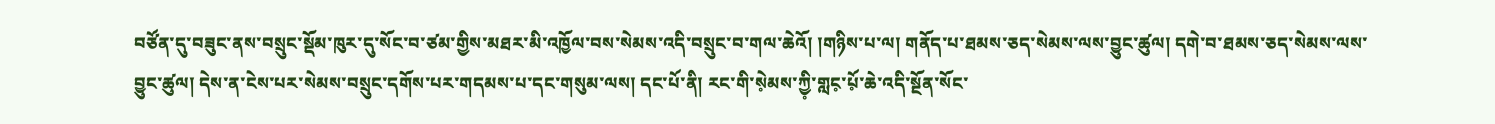བཙོན་དུ་བཟུང་ནས་བསྲུང་སྡོམ་ཁུར་དུ་སོང་བ་ཙམ་གྱིས་མཐར་མི་འཁྱོལ་བས་སེམས་འདི་བསྲུང་བ་གལ་ཆེའོ། །གཉིས་པ་ལ། གནོད་པ་ཐམས་ཅད་སེམས་ལས་བྱུང་ཚུལ། དགེ་བ་ཐམས་ཅད་སེམས་ལས་བྱུང་ཚུལ། དེས་ན་ངེས་པར་སེམས་བསྲུང་དགོས་པར་གདམས་པ་དང་གསུམ་ལས། དང་པོ་ནི། རང་གི་སེ༷མས་ཀྱི༷་གླང༷་པོ༷་ཆེ་འདི་སྔོན་སོང་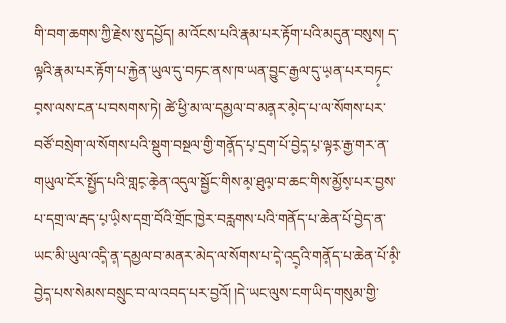གི་བག་ཆགས་ཀྱི་རྗེས་སུ་དཔྱོད། མ་འོངས་པའི་རྣམ་པར་རྟོག་པའི་མདུན་བསུས། ད་ལྟའི་རྣམ་པར་རྟོག་པ་རྐྱེན་ཡུལ་དུ་བཏང་ནས་ཁ་ཡན་བྱུང་རྒྱལ་དུ་ཡ༷ན་པར་བཏ༷ང་བ༷ས་ལས་ངན་པ་བསགས་ཏེ། ཚེ་ཕྱི་མ་ལ་དམྱལ་བ་མན༷ར་མེ༷ད་པ་ལ་སོགས་པར་བཙོ་བསྲེག་ལ་སོགས་པའི་སྡུག་བསྔལ་གྱི་གནོ༷ད་པ༷་དྲག་པོ་བྱེད༷་པ༷་ལྟར༷་རྒྱ་གར་ན་གཡུལ་ངོར་སྤྱོད་པའི་གླང༷་ཆེ༷ན་འདུལ་སྦྱོང་གིས་མ༷་ཐུལ༷་བ་ཆང་གིས་མྱོས༷་པར་བྱས་པ་དགྲ་ལ་རྦད་པ༷་ཡི༷ས་དགྲ་བོའི་གྲོང་ཁྱེར་བརླགས་པའི་གནོད་པ་ཆེན་པོ་བྱེད་ན་ཡང་མི་ཡུལ་འདི༷་ན༷་དམྱལ་བ་མནར་མེད་ལ་སོགས་པ་དེ༷་འདྲ༷འི་གནོ༷ད་པ་ཆེན་པོ་མི༷་བྱེད༷་པས་སེམས་བསྲུང་བ་ལ་འབད་པར་བྱའོ། །དེ་ཡང་ལུས་ངག་ཡིད་གསུམ་གྱི་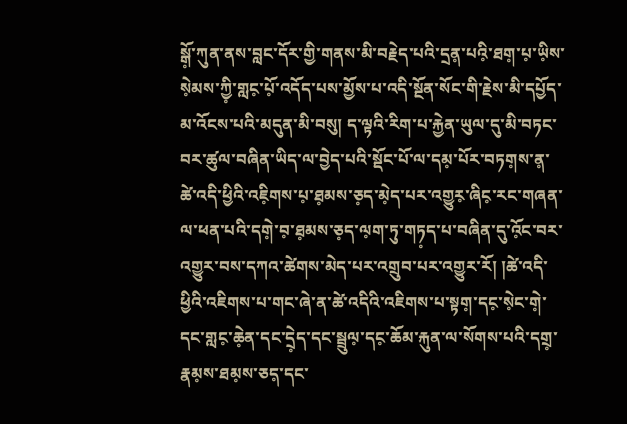སྒོ༷་ཀུན་ནས་བླང་དོར་གྱི་གནས་མི་བརྗེད་པའི་དྲན༷་པའི༷་ཐག༷་པ༷་ཡི༷ས་སེ༷མས་ཀྱི༷་གླང༷་པོ༷་འདོད་པས་མྱོས་པ་འདི་སྔོན་སོང་གི་རྗེས་མི་དཔྱོད་མ་འོངས་པའི་མདུན་མི་བསུ། ད་ལྟའི་རིག་པ་རྐྱེན་ཡུལ་དུ་མི་བཏང་བར་ཚུལ་བཞིན་ཡིད་ལ་བྱེད་པའི་སྡོང་པོ་ལ་དམ༷་པོར་བཏག༷ས་ན༷་ཚེ་འདི་ཕྱིའི་འཇི༷གས་པ༷་ཐ༷མས་ཅ༷ད་མེ༷ད་པར་འགྱུར༷་ཞིང༷་རང་གཞན་ལ་ཕན་པའི་དགེ༷་བ༷་ཐ༷མས་ཅ༷ད་ལ༷ག་ཏུ་གཏ༷ད་པ་བཞིན་དུ་འོ༷ང་བར་འགྱུར་བས་དཀའ་ཚེགས་མེད་པར་འགྲུབ་པར་འགྱུར་རོ། །ཚེ་འདི་ཕྱིའི་འཇིགས་པ་གང་ཞེ་ན་ཚེ་འདིའི་འཇིགས་པ་སྟག༷་དང༷་སེ༷ང་གེ༷་དང་གླང༷་ཆེ༷ན་དང་དྲེ༷ད་དང་སྦྲུལ༷་དང༷་ཆོམ་རྐུན་ལ་སོགས་པའི་དགྲ༷་རྣམ༷ས་ཐམ༷ས་ཅད༷་དང་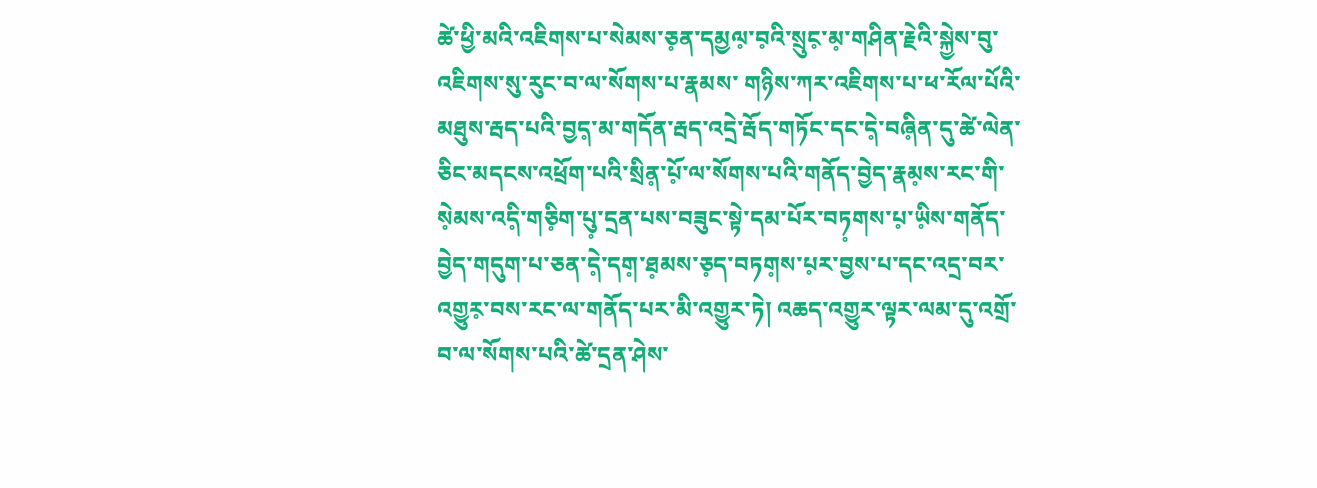ཚེ་ཕྱི་མའི་འཇིགས་པ་སེམས་ཅ༷ན་དམྱལ༷་བ༷འི་སྲུང༷་མ༷་གཤིན་རྗེའི་སྐྱེས་བུ་འཇིགས་སུ་རུང་བ་ལ་སོགས་པ་རྣམས་ གཉིས་ཀར་འཇིགས་པ་ཕ་རོལ་པོའི་མཐུས་རྦད་པའི་བྱད༷་མ་གདོན་རྦད་འདྲེ་རྦོད་གཏོང་དང་དེ༷་བཞི༷ན་དུ་ཚེ་ལེན་ཅིང་མདངས་འཕྲོག་པའི་སྲིན༷་པོ༷་ལ་སོགས་པའི་གནོད་བྱེད་རྣམ༷ས་རང་གི་སེ༷མས་འདི༷་གཅི༷ག་པུ༷་དྲན་པས་བཟུང་སྟེ་དམ་པོར་བཏ༷གས་པ༷་ཡི༷ས་གནོད་བྱེད་གདུག་པ་ཅན་དེ༷་དག༷་ཐ༷མས་ཅ༷ད་བཏག༷ས་པ༷ར་བྱས་པ་དང་འདྲ་བར་འགྱུར༷་བས་རང་ལ་གནོད་པར་མི་འགྱུར་ཏེ། འཆད་འགྱུར་ལྟར་ལམ་དུ་འགྲོ་བ་ལ་སོགས་པའི་ཚེ་དྲན་ཤེས་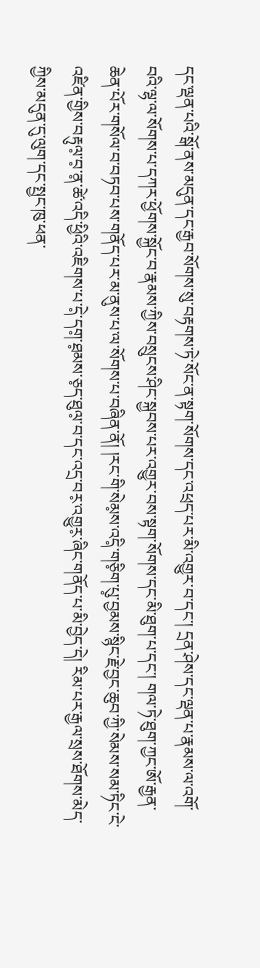དང་ལྡན་པའི་སྒོ་ནས་མདུན་དང་རྒྱབ་སོགས་སུ་བརྟགས་ཏེ་སོང་ན་སྟག་སོགས་དང་འཕྲད་པར་མི་འགྱུར་བ་དང་། དྲན་ཤེས་དང་ལྡན་པ་རྣམས་ལ་འགོ་བའི་ལྷ་ལ་སོགས་པ་དཀར་ཕྱོགས་སྐྱོང་བ་རྣམས་ཀྱིས་བསྲུངས་ཤིང་སྐྱབས་པར་འགྱུར་བས་སྟག་སོགས་དང་མི་ཐུག་པ་དང་། གལ་ཏེ་ཐུག་ཀྱང་ཨོ་རྒྱན་ཆེན་པོར་གསོལ་བ་བཏབ་པས་གནོད་པར་མ་ནུས་པ་ལ་སོགས་པ་བཞིན་ནོ། །རང་གི་སེམ༷ས་འདི༷་གཅི༷ག་པུ༷་བྱམས་སྙིང་རྗེ་བྱང་ཆུབ་ཀྱི་སེམས་སམ་ཏིང་ངེ་འཛིན་གྱིས་བརྟུལ༷་བ༷་ན༷་ཚེ་འདི་ཕྱིའི་འཇིགས་པ་དེ༷་དག༷་ཐ༷མས་ཅ༷ད་ཐུལ༷་བ་དང་འདྲ་བར༷་འགྱུར༷་ཞིང་གནོད་པ་མི་བྱེད་དེ། རིམ་པར་རྒྱལ་སྲས་ཐོགས་མེད་ཀྱིས་མདུན་དུ་ལུག་དང་སྤྱང་ཁུ་ཕན་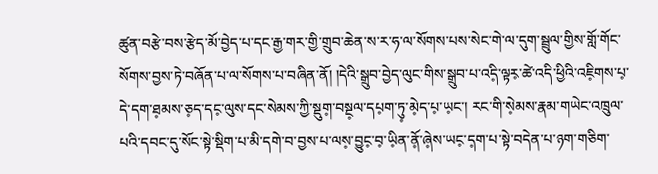ཚུན་བརྩེ་བས་རྩེད་མོ་བྱེད་པ་དང་རྒྱ་གར་གྱི་གྲུབ་ཆེན་ས་ར་ཧ་ལ་སོགས་པས་སེང་གེ་ལ་དུག་སྦྲུལ་གྱིས་གློ་གོང་སོགས་བྱས་ཏེ་བཞོན་པ་ལ་སོགས་པ་བཞིན་ནོ། །དེའི་སྒྲུབ་བྱེད་ལུང་གིས་སྒྲུབ་པ་འདི༷་ལྟར༷་ཚེ་འདི་ཕྱིའི་འཇི༷གས་པ༷་དེ་དག་ཐ༷མས་ཅ༷ད་དང༷་ལུས་དང་སེམས་ཀྱི་སྡུག༷་བསྔ༷ལ་དཔ༷ག་ཏུ༷་མེ༷ད་པ༷་ཡ༷ང་། རང་གི་སེ༷མས་རྣམ་གཡེང་འཁྲུལ་པའི་དབང་དུ་སོང་སྟེ་སྡིག་པ་མི་དགེ་བ་བྱས་པ་ལས༷་བྱུང༷་བ༷་ཡི༷ན་ནོ༷་ཞེ༷ས་ཡང༷་ད༷ག་པ་སྟེ་བདེན་པ་ཉག་གཅིག་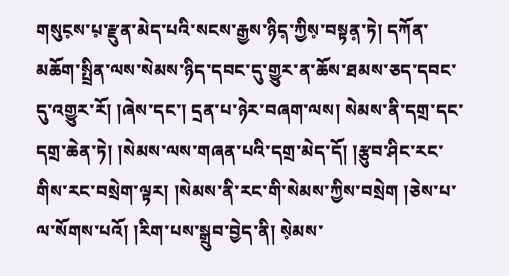གསུང༷ས་པ༷་རྫུན་མེད་པའི་སངས་རྒྱས་ཉིད༷་ཀྱིས༷་བསྟན༷་ཏེ། དཀོན་མཆོག་སྤྲིན་ལས་སེམས་ཉིད་དབང་དུ་གྱུར་ན་ཆོས་ཐམས་ཅད་དབང་དུ་འགྱུར་རོ། །ཞེས་དང་། དྲན་པ་ཉེར་བཞག་ལས། སེམས་ནི་དགྲ་དང་དགྲ་ཆེན་ཏེ། །སེམས་ལས་གཞན་པའི་དགྲ་མེད་དོ། །རྩུབ་ཤིང་རང་གིས་རང་བསྲེག་ལྟར། །སེམས་ནི་རང་གི་སེམས་ཀྱིས་བསྲེག །ཅེས་པ་ལ་སོགས་པའོ། །རིག་པས་སྒྲུབ་བྱེད་ནི། སེ༷མས་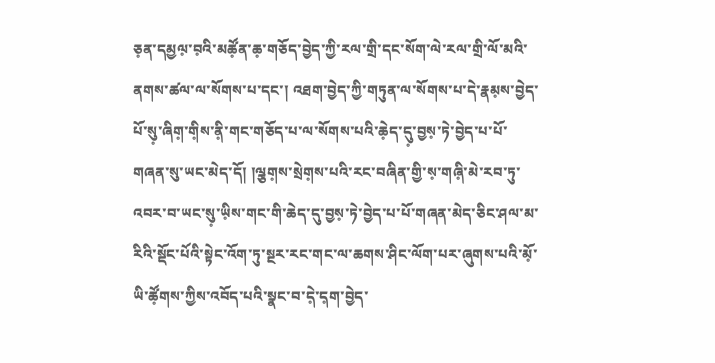ཅ༷ན་དམྱལ༷་བ༷འི་མཚོ༷ན་ཆ༷་གཅོད་བྱེད་ཀྱི་རལ་གྲི་དང་སོག་ལེ་རལ་གྲི་ལོ་མའི་ནགས་ཚལ་ལ་སོགས་པ་དང་། འཐག་བྱེད་ཀྱི་གཏུན་ལ་སོགས་པ་དེ་རྣམ༷ས་བྱེད་པོ་སུ༷་ཞིག༷་གི༷ས་ནི༷་གང་གཅོད་པ་ལ་སོགས་པའི་ཆེ༷ད་དུ༷་བྱས༷་ཏེ་བྱེད་པ་པོ་གཞན་སུ་ཡང་མེད་དོ། །ལྕག༷ས་སྲེག༷ས་པའི་རང་བཞིན་གྱི་ས༷་གཞི༷་མེ་རབ་ཏུ་འབར་བ་ཡང་སུ༷་ཡི༷ས་གང་གི་ཆེད་དུ་བྱས༷་ཏེ་བྱེད་པ་པོ་གཞན་མེད་ཅིང་ཤལ་མ་རིའི་སྡོང་པོའི་སྟེང་འོག་ཏུ་སྔར་རང་གང་ལ་ཆགས་ཤིང་ལོག་པར་ཞུགས་པའི་མོ༷་ཡི་ཚོ༷གས་ཀྱིས་འབོད་པའི་སྣང་བ་དེ༷་ད༷ག་བྱེད་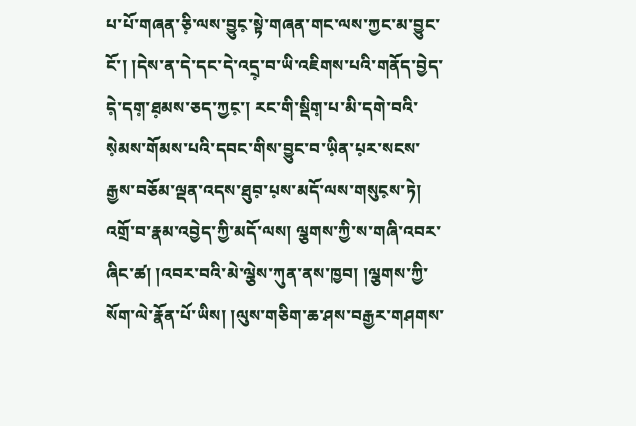པ་པོ་གཞན་ཅི༷་ལས་བྱུང༷་སྟེ་གཞན་གང་ལས་ཀྱང་མ་བྱུང་ངོ་། །དེས་ན་དེ་དང་དེ་འདྲ༷་བ་ཡི་འཇིགས་པའི་གནོད་བྱེད་དེ༷་དག༷་ཐ༷མས་ཅད་ཀྱང༷་། རང་གི་སྡིག༷་པ་མི་དགེ་བའི་སེ༷མས་གོམས་པའི་དབང་གིས་བྱུང་བ་ཡི༷ན་པ༷ར་སངས་རྒྱས་བཅོམ་ལྡན་འདས་ཐུབ༷་པ༷ས་མདོ་ལས་གསུང༷ས་ཏེ། འགྲོ་བ་རྣམ་འབྱེད་ཀྱི་མདོ་ལས། ལྕགས་ཀྱི་ས་གཞི་འབར་ཞིང་ཚ། །འབར་བའི་མེ་ལྕེས་ཀུན་ནས་ཁྱབ། །ལྕགས་ཀྱི་སོག་ལེ་རྣོན་པོ་ཡིས། །ལུས་གཅིག་ཆ་ཤས་བརྒྱར་གཤགས་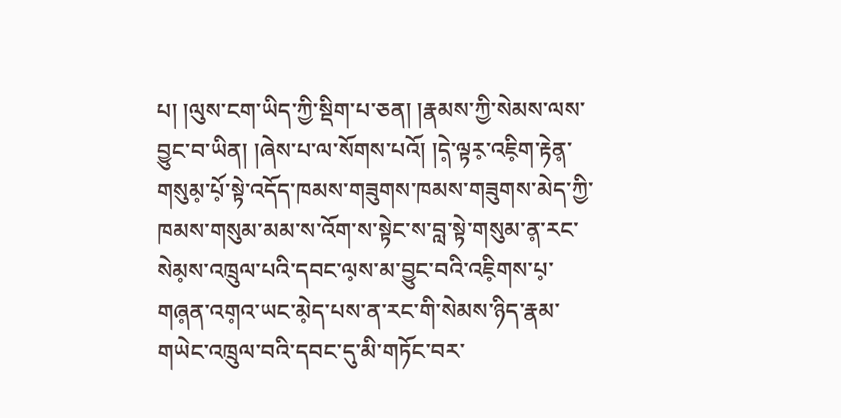པ། །ལུས་ངག་ཡིད་ཀྱི་སྡིག་པ་ཅན། །རྣམས་ཀྱི་སེམས་ལས་བྱུང་བ་ཡིན། །ཞེས་པ་ལ་སོགས་པའོ། །དེ༷་ལྟར༷་འཇི༷ག་རྟེན༷་གསུམ༷་པོ༷་སྟེ་འདོད་ཁམས་གཟུགས་ཁམས་གཟུགས་མེད་ཀྱི་ཁམས་གསུམ་མམ་ས་འོག་ས་སྟེང་ས་བླ་སྟེ་གསུམ་ན༷་རང་སེམ༷ས་འཁྲུལ་པའི་དབང་ལ༷ས་མ་བྱུང་བའི་འཇི༷གས་པ༷་གཞ༷ན་འག༷འ་ཡང་མེ༷ད་པས་ན་རང་གི་སེམས་ཉིད་རྣམ་གཡེང་འཁྲུལ་བའི་དབང་དུ་མི་གཏོང་བར་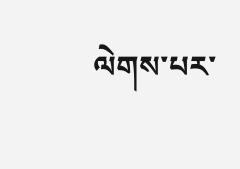ལེགས་པར་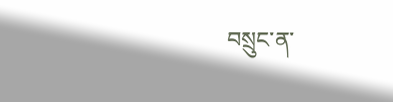བསྲུང་ན་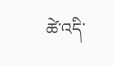ཚེ་འདི་